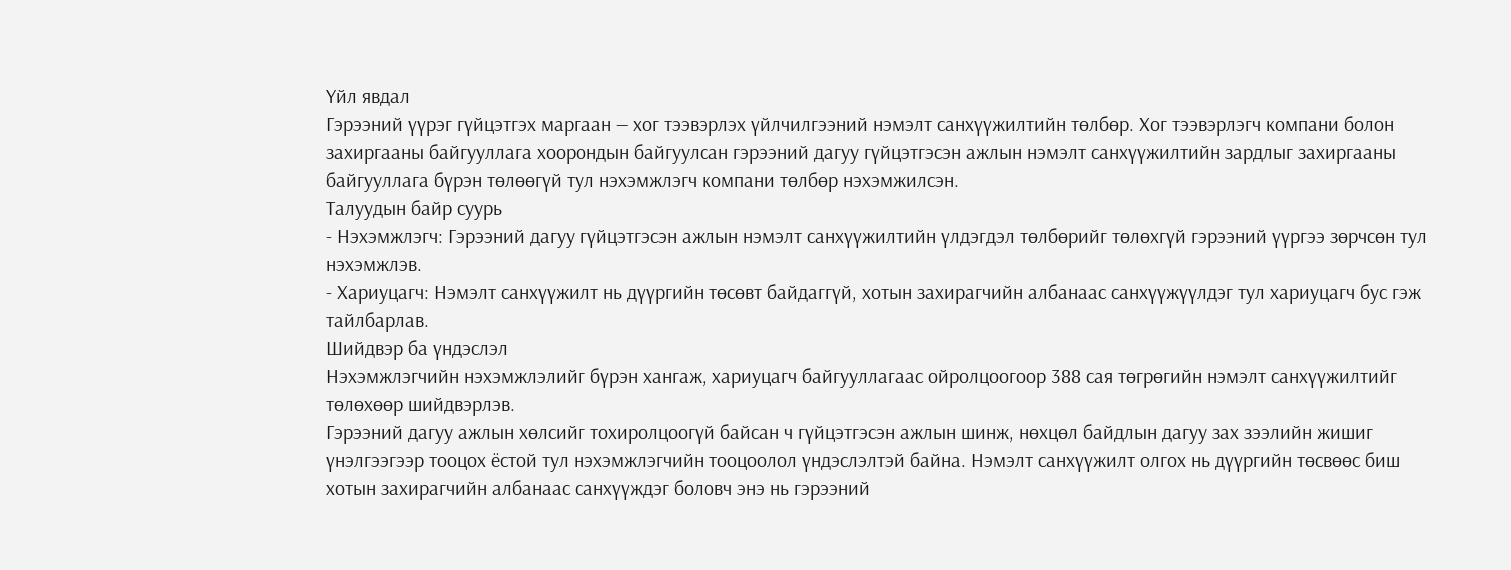Үйл явдал
Гэрээний үүрэг гүйцэтгэх маргаан — хог тээвэрлэх үйлчилгээний нэмэлт санхүүжилтийн төлбөр. Хог тээвэрлэгч компани болон захиргааны байгууллага хоорондын байгуулсан гэрээний дагуу гүйцэтгэсэн ажлын нэмэлт санхүүжилтийн зардлыг захиргааны байгууллага бүрэн төлөөгүй тул нэхэмжлэгч компани төлбөр нэхэмжилсэн.
Талуудын байр суурь
- Нэхэмжлэгч: Гэрээний дагуу гүйцэтгэсэн ажлын нэмэлт санхүүжилтийн үлдэгдэл төлбөрийг төлөхгүй гэрээний үүргээ зөрчсөн тул нэхэмжлэв.
- Хариуцагч: Нэмэлт санхүүжилт нь дүүргийн төсөвт байдаггүй, хотын захирагчийн албанаас санхүүжүүлдэг тул хариуцагч бус гэж тайлбарлав.
Шийдвэр ба үндэслэл
Нэхэмжлэгчийн нэхэмжлэлийг бүрэн хангаж, хариуцагч байгууллагаас ойролцоогоор 388 сая төгрөгийн нэмэлт санхүүжилтийг төлөхөөр шийдвэрлэв.
Гэрээний дагуу ажлын хөлсийг тохиролцоогүй байсан ч гүйцэтгэсэн ажлын шинж, нөхцөл байдлын дагуу зах зээлийн жишиг үнэлгээгээр тооцох ёстой тул нэхэмжлэгчийн тооцоолол үндэслэлтэй байна. Нэмэлт санхүүжилт олгох нь дүүргийн төсвөөс биш хотын захирагчийн албанаас санхүүждэг боловч энэ нь гэрээний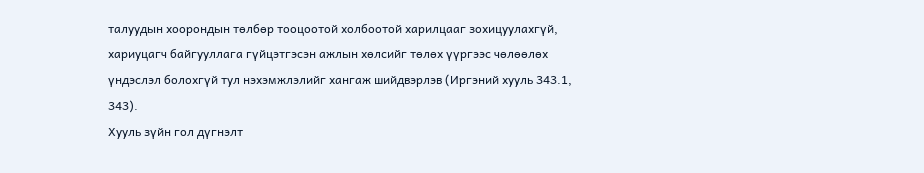талуудын хоорондын төлбөр тооцоотой холбоотой харилцааг зохицуулахгүй, хариуцагч байгууллага гүйцэтгэсэн ажлын хөлсийг төлөх үүргээс чөлөөлөх үндэслэл болохгүй тул нэхэмжлэлийг хангаж шийдвэрлэв (Иргэний хууль 343.1, 343).
Хууль зүйн гол дүгнэлт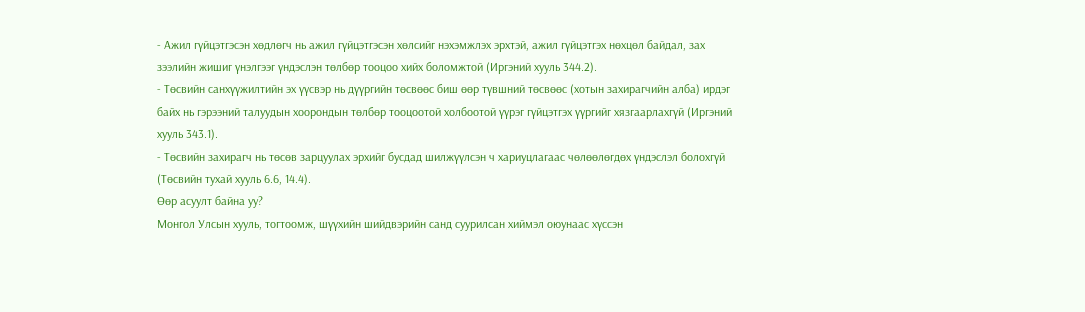- Ажил гүйцэтгэсэн хөдлөгч нь ажил гүйцэтгэсэн хөлсийг нэхэмжлэх эрхтэй, ажил гүйцэтгэх нөхцөл байдал, зах зээлийн жишиг үнэлгээг үндэслэн төлбөр тооцоо хийх боломжтой (Иргэний хууль 344.2).
- Төсвийн санхүүжилтийн эх үүсвэр нь дүүргийн төсвөөс биш өөр түвшний төсвөөс (хотын захирагчийн алба) ирдэг байх нь гэрээний талуудын хоорондын төлбөр тооцоотой холбоотой үүрэг гүйцэтгэх үүргийг хязгаарлахгүй (Иргэний хууль 343.1).
- Төсвийн захирагч нь төсөв зарцуулах эрхийг бусдад шилжүүлсэн ч хариуцлагаас чөлөөлөгдөх үндэслэл болохгүй (Төсвийн тухай хууль 6.6, 14.4).
Өөр асуулт байна уу?
Монгол Улсын хууль, тогтоомж, шүүхийн шийдвэрийн санд суурилсан хиймэл оюунаас хүссэн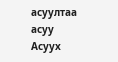асуултаа асуу
Асуух